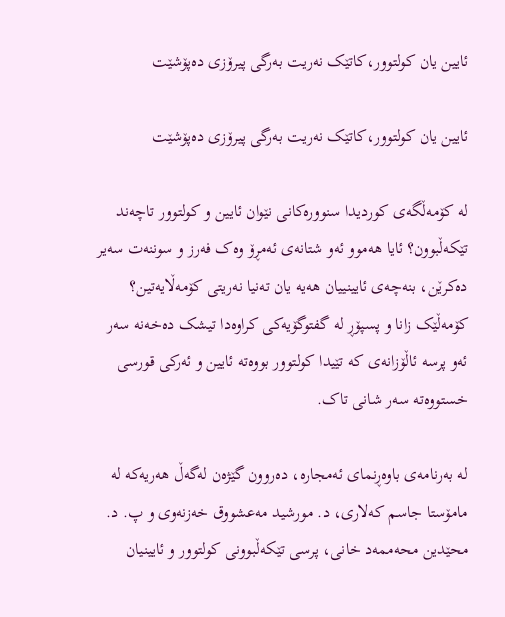ئایین یان کولتوور،کاتێک نەریت بەرگی پیرۆزی دەپۆشێت

ئایین یان کولتوور،کاتێک نەریت بەرگی پیرۆزی دەپۆشێت

لە کۆمەڵگەی کوردیدا سنوورەکانی نێوان ئایین و کولتوور تاچەند تێکەڵبوون؟ ئایا هەموو ئەو شتانەی ئەمڕۆ وەک فەرز و سوننەت سەیر دەکرێن، بنەچەی ئایینییان هەیە یان تەنیا نەریتی کۆمەڵایەتین؟ کۆمەڵێک زانا و پسپۆڕ لە گفتوگۆیەکی کراوەدا تیشک دەخەنە سەر ئەو پرسە ئاڵۆزانەی کە تێیدا کولتوور بووەتە ئایین و ئەرکی قورسی خستووەتە سەر شانی تاک.

لە بەرنامەی باوەڕنمای ئەمجارە، دەروون گێژەن لەگەڵ هەریەکە لە مامۆستا جاسم کەلاری، د. مورشید مەعشووق خەزنەوی و پ. د. محێدین محەممەد خانی، پرسی تێکەڵبوونی کولتوور و ئایینیان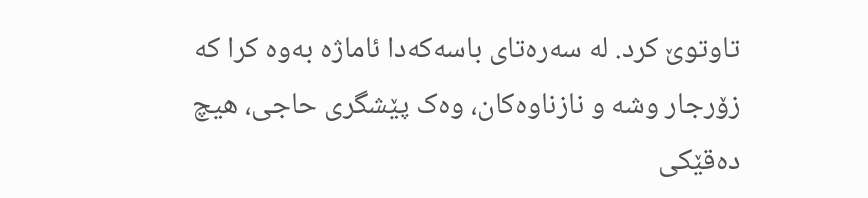تاوتوێ کرد. لە سەرەتای باسەکەدا ئاماژە بەوە کرا کە زۆرجار وشە و نازناوەکان، وەک پێشگری حاجی، هیچ دەقێکی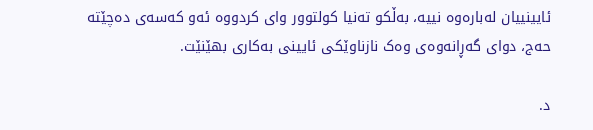ئایینییان لەبارەوە نییە، بەڵکو تەنیا کولتوور وای کردووە ئەو کەسەی دەچێتە حەج، دوای گەڕانەوەی وەک نازناوێکی ئایینی بەکاری بهێنێت.

د.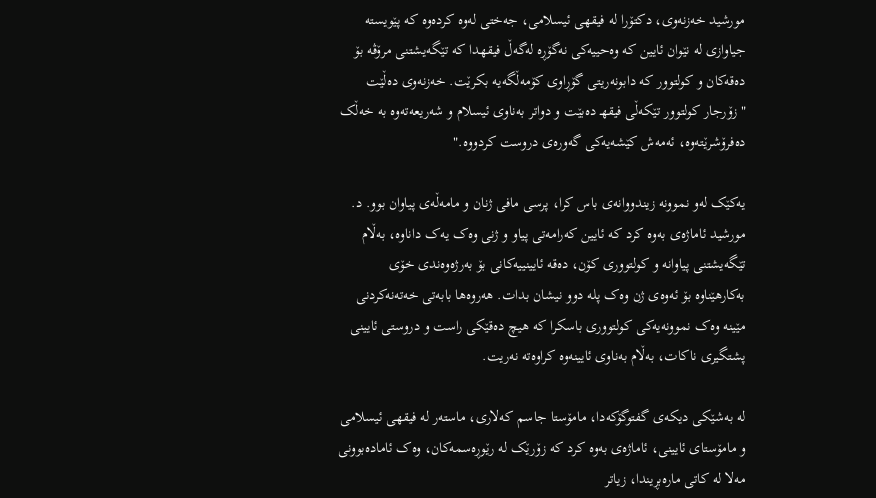مورشید خەزنەوی، دکتۆرا لە فیقهی ئیسلامی، جەختی لەوە کردەوە کە پێویستە جیاوازی لە نێوان ئایین کە وەحییەکی نەگۆڕە لەگەڵ فیقهدا کە تێگەیشتنی مرۆڤە بۆ دەقەکان و کولتوور کە دابونەریتی گۆڕاوی کۆمەڵگەیە بکرێت. خەزنەوی دەڵێت "زۆرجار کولتوور تێکەڵی فیقهـ دەبێت و دواتر بەناوی ئیسلام و شەریعەتەوە بە خەڵک دەفرۆشرێتەوە، ئەمەش کێشەیەکی گەورەی دروست کردووە."

یەکێک لەو نموونە زیندووانەی باس کرا، پرسی مافی ژنان و مامەڵەی پیاوان بوو. د. مورشید ئاماژەی بەوە کرد کە ئایین کەرامەتی پیاو و ژنی وەک یەک داناوە، بەڵام تێگەیشتنی پیاوانە و کولتووری کۆن، دەقە ئایینییەکانی بۆ بەرژەوەندی خۆی بەکارهێناوە بۆ ئەوەی ژن وەک پلە دوو نیشان بدات. هەروەها بابەتی خەتەنەکردنی مێینە وەک نموونەیەکی کولتووری باسکرا کە هیچ دەقێکی راست و دروستی ئایینی پشتگیری ناکات، بەڵام بەناوی ئایینەوە کراوەتە نەریت.

لە بەشێکی دیکەی گفتوگۆکەدا، مامۆستا جاسم کەلاری، ماستەر لە فیقهی ئیسلامی و مامۆستای ئایینی، ئاماژەی بەوە کرد کە زۆرێک لە رێوڕەسمەکان، وەک ئامادەبوونی مەلا لە کاتی مارەبڕیندا، زیاتر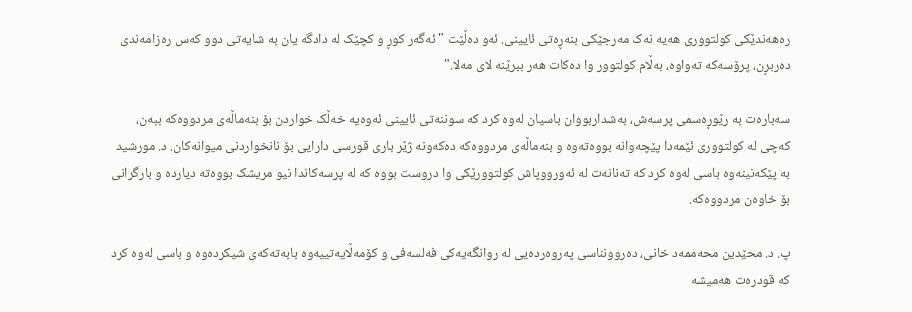رەهەندێکی کولتووری هەیە نەک مەرجێکی بنەڕەتی ئایینی. ئەو دەڵێت "ئەگەر کوڕ و کچێک لە دادگە یان بە شایەتی دوو کەس رەزامەندی دەربڕن، پرۆسەکە تەواوە، بەڵام کولتوور وا دەکات هەر ببرێنە لای مەلا."

سەبارەت بە رێوڕەسمی پرسەش، بەشداربووان باسیان لەوە کرد کە سوننەتی ئایینی ئەوەیە خەڵک خواردن بۆ بنەماڵەی مردووەکە ببەن، کەچی لە کولتووری ئێمەدا پێچەوانە بووەتەوە و بنەماڵەی مردووەکە دەکەونە ژێر باری قورسی دارایی بۆ نانخواردنی میوانەکان. د. مورشید بە پێکەنینەوە باسی لەوە کرد کە تەنانەت لە ئەورووپاش کولتوورێکی وا دروست بووە کە لە پرسەکاندا نیو مریشک بووەتە دیاردە و بارگرانی بۆ خاوەن مردووەکە.

پ. د. محێدین محەممەد خانی، دەروونناسی پەروەردەیی لە روانگەیەکی فەلسەفی و کۆمەڵایەتییەوە بابەتەکەی شیکردەوە و باسی لەوە کرد کە قودرەت هەمیشە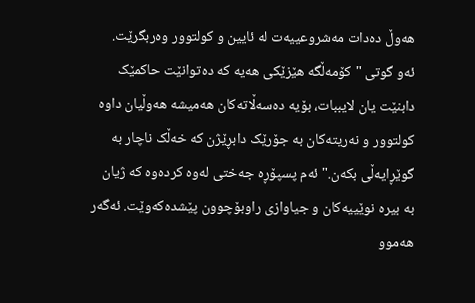هەوڵ دەدات مەشروعییەت لە ئایین و کولتوور وەربگرێت. ئەو گوتی "کۆمەڵگە هێزێکی هەیە کە دەتوانێت حاکمێک دابنێت یان لایببات، بۆیە دەسەڵاتەکان هەمیشە هەوڵیان داوە کولتوور و نەریتەکان بە جۆرێک دابڕێژن کە خەڵک ناچار بە گوێڕایەڵی بکەن." ئەم پسپۆڕە جەختی لەوە کردەوە کە ژیان بە بیرە نوێییەکان و جیاوازی راوبۆچوون پێشدەکەوێت. ئەگەر هەموو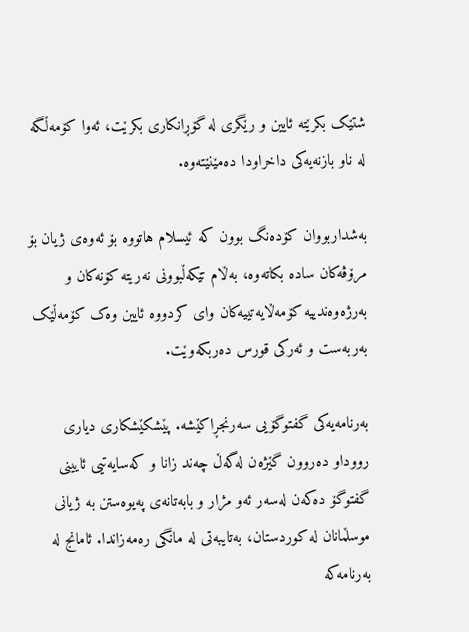شتێک بکرێتە ئایین و رێگری لە گۆڕانکاری بکرێت، ئەوا کۆمەڵگە لە ناو بازنەیەکی داخراودا دەمێنێتەوە.

بەشداربووان کۆدەنگ بوون کە ئیسلام هاتووە بۆ ئەوەی ژیان بۆ مرۆڤەکان سادە بکاتەوە، بەڵام تێکەڵبوونی نەریتە کۆنەکان و بەرژەوەندییە کۆمەڵایەتییەکان وای کردووە ئایین وەک کۆمەڵێک بەربەست و ئەرکی قورس دەربکەوێت.

بەرنامەیەکی گفتوگۆیی سەرنجڕاکێشە. پێشکێشکاری دیاری رووداو دەروون گێژەن لەگەڵ چەند زانا و کەسایەتیی ئایینی گفتوگۆ دەکەن لەسەر ئەو مژار و بابەتانەی پەیوەستن بە ژیانی موسڵمانان لە کوردستان، بەتایبەتی لە مانگی رەمەزاندا. ئامانج لە بەرنامەکە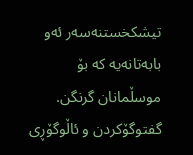تیشکخستنەسەر ئەو بابەتانەیە کە بۆ موسڵمانان گرنگن. گفتوگۆکردن و ئاڵوگۆڕی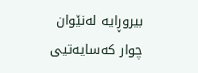بیروڕایە لەنێوان چوار کەسایەتیی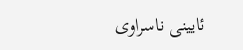ئایینی ناسراوی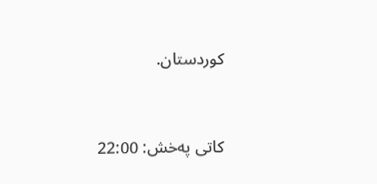کوردستان.



کاتی پەخش: 22:00